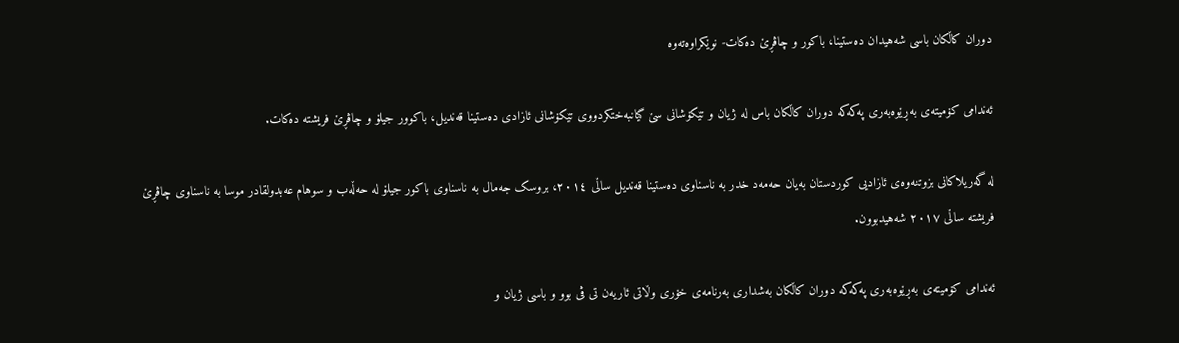دوران کاڵکان باسی شەهیدان دەستینا، باکور و چاڤڕێ دەکات- نوێکراوەتەوە

ئەندامی کۆمیتەی بەڕێوەبەری پەکەکە دوران کاڵکان باس لە ژیان و تێکۆشانی سێ گیانبەختکردووی تێکۆشانی ئازادی دەستینا قەندیل، باکوور جیلۆ و چاڤڕێ فریشتە دەکات.

لە گەریلاکانی بزوتنەوەی ئازادیی کوردستان بەیان حەمەد خدر بە ناسناوی دەستینا قەندیل ساڵی ٢٠١٤، بروسک جەمال بە ناسناوی باکور جیلۆ لە حەڵەب و سوهام عەبدولقادر موسا بە ناسناوی چاڤڕێ فریشتە ساڵی ٢٠١٧ شەهیدبوون.

ئەندامی کۆمیتەی بەڕێوەبەری پەکەکە دوران کاڵکان بەشداری بەرنامەی خۆری وڵاتی ئاریەن تی ڤی بوو و باسی ژیان و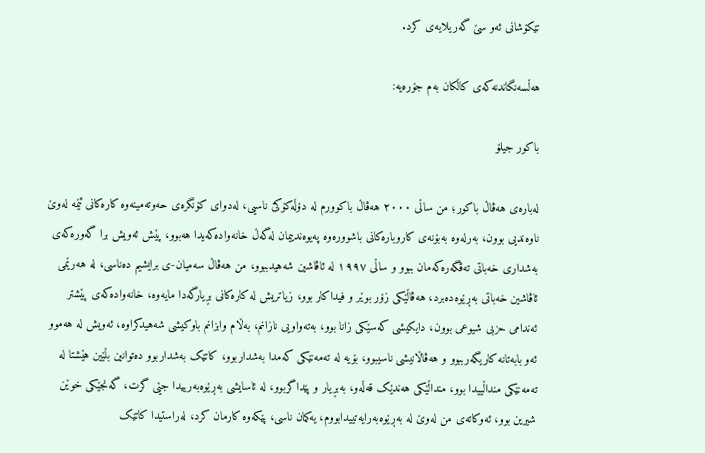تێکۆشانی ئەو سێ گەریلایەی کرد.

هەڵسەنگاندنەکەی کاڵکان بەم جۆرەیە:

باکور جیلۆ

لەبارەی هەڤاڵ باکور؛ من ساڵی ٢٠٠٠ هەڤاڵ باکوورم لە دۆڵەکۆکێ ناسیی، لەدوای کۆنگرەی حەوتەمینەوە کارەکانی ئێمە لەوێ ناوەندیی بوون، بەرلەوە بەبۆنەی کاروبارەکانی باشوورەوە پەیوەندییمان لەگەڵ خانەوادەکەیدا هەبوو، پێش ئەویش برا گەورەکەی بەشداری خەباتی تەڤگەرەکەمان ببوو و ساڵی ١٩٩٧ لە ئاڤاشین شەهیدببوو، من هەڤاڵ سەمیان-ی برایشیم دەناسی، لە هەرێمی ئاڤاشین خەباتی بەڕێوەدەبرد، هەڤاڵێکی زۆر بوێر و فیداکار بوو، زیاتریش لە کارەکانی بڕیارگەدا مایەوە، خانەوادەکەی پێشتر ئەندامی حزبی شیوعی بوون، دایکیشی کەسێکی زانا بوو، بەتەواویی نازانم، بەڵام وابزانم باوکیشی شەهیدکراوە، ئەویش لە هەموو ئەو بابەتانە کاریگەرببوو و هەڤاڵانیشی ناسیبوو، بۆیە لە تەمەنێکی کەمدا بەشداربوو، کاتێک بەشداربوو دەتوانین بڵێین هێشتا لە تەمەنێکی منداڵییدا بوو، منداڵێکی هەندێک قەڵەو، بەبڕیار و پێداگربوو، لە ئاسایشی بەڕێوەبەرییدا جێی گرت، گەنجێکی خوێن شیرین بوو، ئەوکاتەی من لەوێ لە بەڕێوەبەرایەتییدابووم، یەکمان ناسی، پێکەوە کارمان کرد، لەراستیدا کاتێک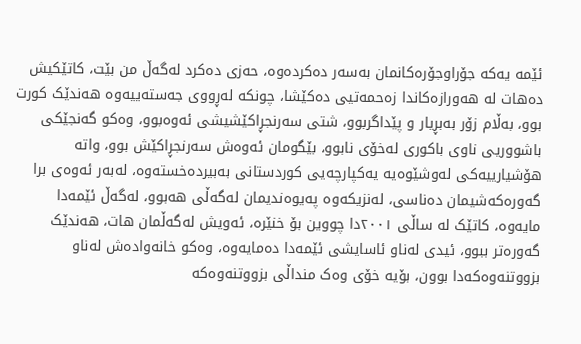ئێمە یەکە جۆراوجۆرەکانمان بەسەر دەکردەوە، حەزی دەکرد لەگەڵ من بێت، کاتێکیش دەهات لە هەورازەکاندا زەحمەتیی دەکێشا، چونکە لەڕووی جەستەییەوە هەندێک کورت بوو، بەڵام زۆر بەبڕیار و پێداگربوو، شتی سەرنجڕاکێشیشی ئەوەبوو، وەکو گەنجێکی باشووریی ناوی باکوری لەخۆی نابوو، بێگومان ئەوەش سەرنجڕاکێش بوو، واتە هۆشیارییەکی لەوشێوەیە یەکپارچەیی کوردستانی بەبیردەخستەوە، لەبەر ئەوەی برا گەورەکەشیمان دەناسی، لەنزیکەوە پەیوەندیمان لەگەڵی هەبوو، لەگەڵ ئێمەدا مایەوە، کاتێک لە ساڵی ٢٠٠١دا چووین بۆ خنێرە، ئەویش لەگەڵمان هات، هەندێک گەورەتر ببوو، ئیدی لەناو ئاسایشی ئێمەدا دەمایەوە، وەکو خانەوادەش لەناو بزووتنەوەکەدا بوون، بۆیە خۆی وەک منداڵی بزووتنەوەکە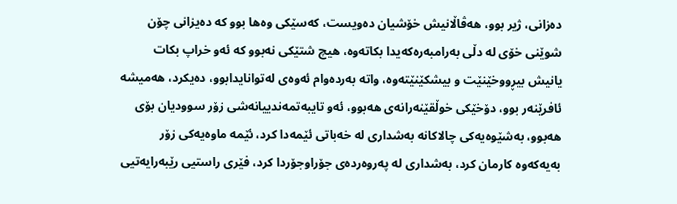دەزانی، ژیر بوو، هەڤاڵانیش خۆشیان دەویست، کەسێکی وەها بوو کە دەیزانی چۆن شوێنی خۆی لە دڵی بەرامبەرەکەیدا بکاتەوە، هیچ شتێکی نەبوو کە ئەو خراپ بکات یانیش بیڕووخێنێت و بیشکێنێتەوە، واتە بەردەوام ئەوەی لەتوانایدابوو، دەیکرد، هەمیشە ئافرێنەر بوو، دۆخێکی خوڵقێنەرانەی هەبوو، ئەو تایبەتمەندییانەشی زۆر سوودیان بۆی هەبوو، بەشێوەیەکی چالاکانە بەشداری لە خەباتی ئێمەدا کرد، ئێمە ماوەیەکی زۆر بەیەکەوە کارمان کرد، بەشداری لە پەروەردەی جۆراوجۆردا کرد، فێری راستیی رێبەرایەتیی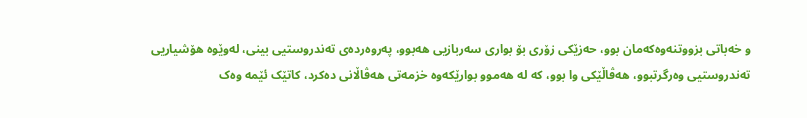و خەباتی بزووتنەوەکەمان بوو، حەزێکی زۆری بۆ بواری سەربازیی هەبوو، پەروەردەی تەندروستیی بینی، لەوێوە هۆشیاریی تەندروستیی وەرگرتبوو، هەڤاڵێکی وا بوو، کە لە هەموو بوارێکەوە خزمەتی هەڤاڵانی دەکرد، کاتێک ئێمە وەک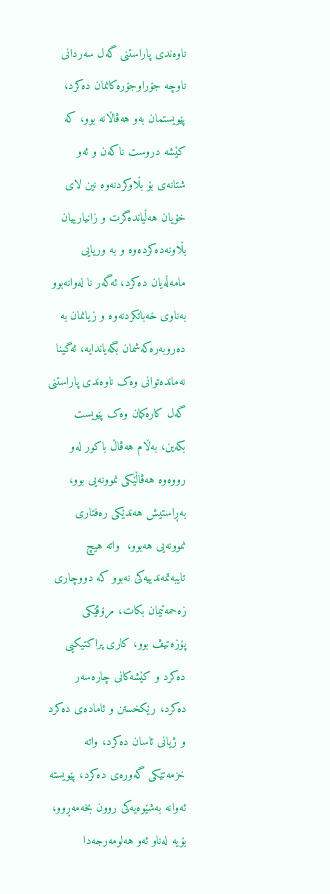ناوەندی پاراستنی گەل سەردانی ناوچە جۆراوجۆرەکانمان دەکرد، پێویستمان بەو هەڤاڵانە بوو، کە کێشە دروست ناکەن و ئەو شتانەی بۆ بڵاوکردنەوە نین لای خۆیان هەڵیاندەگرت و زانیارییان بڵاونەدەکردەوە و بە وریایی مامەڵەیان دەکرد، ئەگەر نا لەوانەبوو بەناوی خەباتکردنەوە و زیانمان بە دەروبەرەکەشمان بگەیاندایە، ئەگینا نەماندەتوانی وەک ناوەندی پاراستنی گەل کارەکمان وەک پێویست بکەین، بەڵام هەڤاڵ باکور لەو رووەوە هەڤاڵێکی نموونەیی بوو، بەڕاستیش هەندێکی رەفتاری نموونەیی هەبوو،  واتە هیچ تایبەتمەندییەکی نەبوو کە دووچاری زەحمەتیمان بکات، مرۆڤێکی پۆزەتیڤ بوو، کاری پراکتیکیی دەکرد و کێشەکانی چارەسەر دەکرد، رێکخستن و ئامادەی دەکرد و ژیانی ئاسان دەکرد، واتە خزمەتێکی گەورەی دەکرد، پێویستە ئەوانە بەشێوەیەکی روون بخەمەڕوو، بۆیە لەناو ئەو هەلومەرجەدا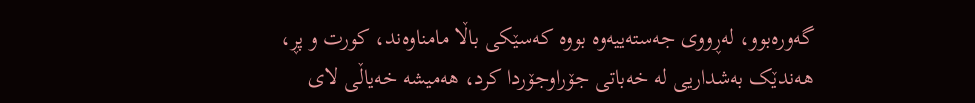گەورەبوو، لەڕووی جەستەییەوە بووە کەسێکی باڵا مامناوەند، کورت و پڕ، هەندێک بەشداریی لە خەباتی جۆراوجۆردا کرد، هەمیشە خەیاڵی لای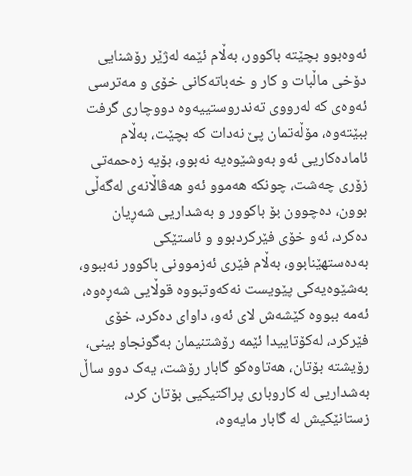ئەوەبوو بچێتە باکوور، بەڵام ئێمە لەژێر رۆشنایی دۆخی ماڵبات و کار و خەباتەکانی خۆی و مەترسی ئەوەی کە لەرووی تەندروستییەوە دووچاری گرفت ببێتەوە، مۆڵەتمان پێ نەدات کە بچێت، بەڵام ئامادەکاریی ئەو بەوشێوەیە نەبوو، بۆیە زەحمەتی زۆری چەشت، چونکە هەموو ئەو هەڤاڵانەی لەگەڵی بوون، دەچوون بۆ باکوور و بەشداریی شەڕیان دەکرد، ئەو خۆی فێرکردبوو و ئاستێکی بەدەستهێنابوو، بەڵام فێری ئەزموونی باکوور نەببوو، بەشێوەیەکی پێویست نەکەوتبووە قوڵایی شەڕەوە، ئەمە ببووە کێشەش لای ئەو، داوای دەکرد، خۆی فێرکرد، لەکۆتاییدا ئێمە رۆشتنیمان بەگونجاو بینی، رۆیشتە بۆتان، هەتاوەکو گابار رۆشت، یەک دوو ساڵ بەشداریی لە کاروباری پراکتیکیی بۆتان کرد، زستانێکیش لە گابار مایەوە،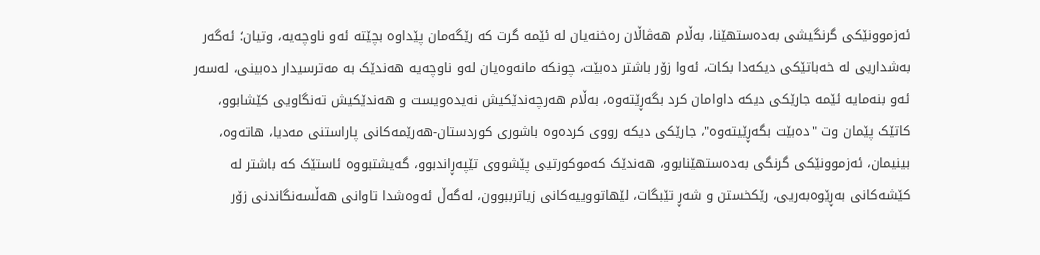ئەزموونێکی گرنگیشی بەدەستهێنا، بەڵام هەڤاڵان رەخنەیان لە ئێمە گرت کە رێگەمان پێداوە بچێتە ئەو ناوچەیە، وتیان؛ ئەگەر بەشداریی لە خەباتێکی دیکەدا بکات، ئەوا زۆر باشتر دەبێت، چونکە مانەوەیان لەو ناوچەیە هەندێک بە مەترسیدار دەبینی، لەسەر ئەو بنەمایە ئێمە جارێکی دیکە داوامان کرد بگەڕێتەوە، بەڵام هەرچەندێکیش نەیدەویست و هەندێکیش تەنگاویی کێشابوو، کاتێک پێمان وت "دەبێت بگەڕێیتەوە"، جارێکی دیکە رووی کردەوە باشوری کوردستان-هەرێمەکانی پاراستنی مەدیا، هاتەوە، بینیمان، ئەزموونێکی گرنگی بەدەستهێنابوو، هەندێک کەموکورتیی پێشووی تێپەڕاندبوو، گەیشتبووە ئاستێک کە باشتر لە کێشەکانی بەڕێوەبەریی، رێکخستن و شەڕ تێبگات، لێهاتووییەکانی زیاترببوون، لەگەڵ ئەوەشدا تاوانی هەڵسەنگاندنی زۆر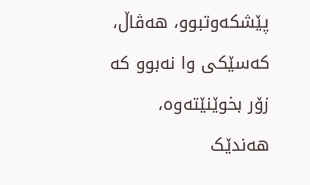پێشکەوتبوو، هەڤاڵ، کەسێکی وا نەبوو کە زۆر بخوێنێتەوە، هەندێک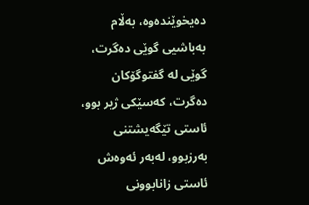دەیخوێندەوە، بەڵام بەباشیی گوێی دەگرت، گوێی لە گفتوگۆکان دەگرت، کەسێکی ژیر بوو، ئاستی تێگەیشتنی بەرزبوو، لەبەر ئەوەش ئاستی زانابوونی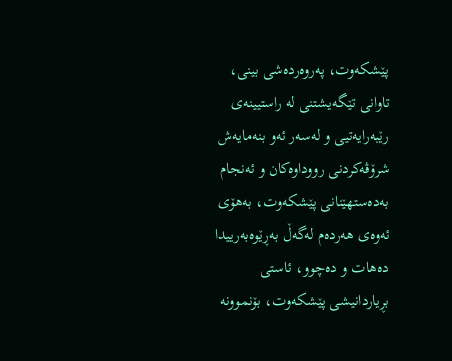پێشکەوت، پەروەردەشی بینی، تاوانی تێگەیشتنی لە راستیینەی رێبەرایەتیی و لەسەر ئەو بنەمایەش شرۆڤەکردنی رووداوەکان و ئەنجام بەدەستهێنانی پێشکەوت، بەهۆی ئەوەی هەردەم لەگەڵ بەڕێوەبەرییدا دەهات و دەچوو، ئاستی بڕیاردانیشی پێشکەوت، بۆنموونە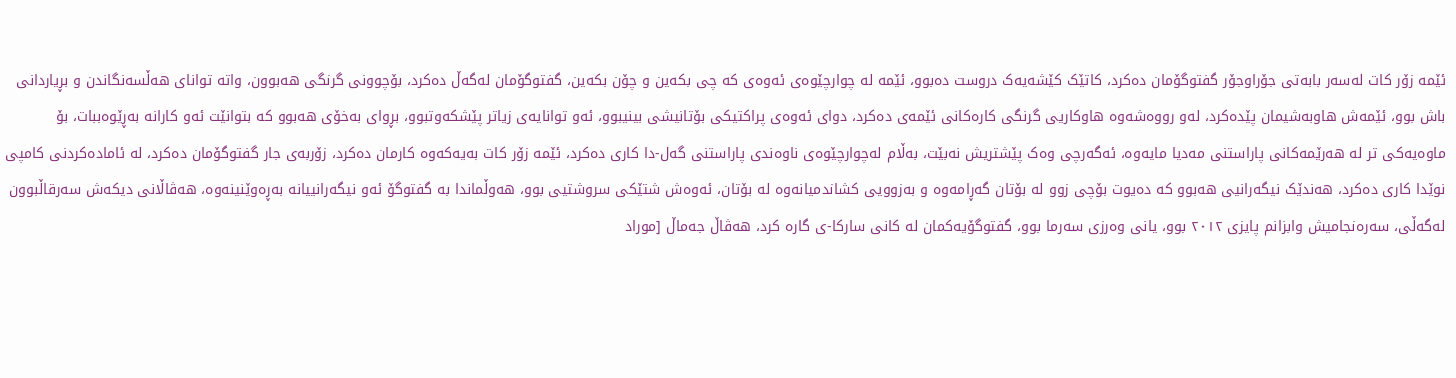ئێمە زۆر کات لەسەر بابەتی جۆراوجۆر گفتوگۆمان دەکرد، کاتێک کێشەیەک دروست دەبوو، ئێمە لە چوارچێوەی ئەوەی کە چی بکەین و چۆن بکەین، گفتوگۆمان لەگەڵ دەکرد، بۆچوونی گرنگی هەبوون، واتە توانای هەڵسەنگاندن و بڕیاردانی باش بوو، ئێمەش هاوبەشیمان پێدەکرد، لەو رووەشەوە هاوکاریی گرنگی کارەکانی ئێمەی دەکرد، دوای ئەوەی پراکتیکی بۆتانیشی بینیبوو، ئەو توانایەی زیاتر پێشکەوتبوو، بڕوای بەخۆی هەبوو کە بتوانێت ئەو کارانە بەڕێوەببات، بۆ ماوەیەکی تر لە هەرێمەکانی پاراستنی مەدیا مایەوە، ئەگەرچی وەک پێشتریش نەبێت، بەڵام لەچوارچێوەی ناوەندی پاراستنی گەل-دا کاری دەکرد، ئێمە زۆر کات بەیەکەوە کارمان دەکرد، زۆربەی جار گفتوگۆمان دەکرد، لە ئامادەکردنی کامپی نوێدا کاری دەکرد، هەندێک نیگەرانیی هەبوو کە دەیوت بۆچی زوو لە بۆتان گەڕامەوە و بەزوویی کشاندمیانەوە لە بۆتان، ئەوەش شتێکی سروشتیی بوو، هەوڵماندا بە گفتوگۆ ئەو نیگەرانییانە بەڕەوێنینەوە، هەڤاڵانی دیکەش سەرقاڵبوون لەگەڵی، سەرەنجامیش وابزانم پایزی ٢٠١٢ بوو، یانی وەرزی سەرما بوو، گفتوگۆیەکمان لە کانی سارکا-ی گارە کرد، هەڤاڵ جەماڵ [موراد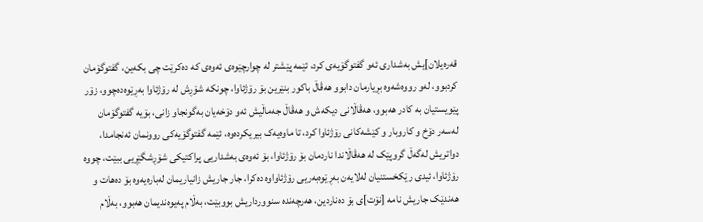قەرەیلان]یش بەشداری ئەو گفتوگۆیەی کرد، ئێمە پێشتر لە چوارچێوەی ئەوەی کە دەکرێت چی بکەین، گفتوگۆمان کردبوو، لەو رووەشەوە بڕیارمان دابوو هەڤاڵ باکور بنێرین بۆ رۆژئاوا، چونکە شۆڕش لە رۆژئاوا بەڕێوەدەچوو، زۆر پێویستیان بە کادر هەبوو، هەڤاڵانی دیکەش و هەڤاڵ جەماڵیش ئەو دۆخەیان بەگونجاو زانی، بۆیە گفتوگۆمان لەسەر دۆخ و کاروبار و کێشەکانی رۆژئاوا کرد، تا ماوەیەک بیریکردەوە، ئێمە گفتوگۆیەکی روونمان ئەنجامدا، دواتریش لەگەڵ گروپێک لە هەڤاڵاندا ناردمان بۆ رۆژئاوا، بۆ ئەوەی بەشداریی پراکتیکی شۆڕشگێڕیی ببێت، چووە رۆژئاوا، ئیدی رێکخستنیان لەلایەن بەڕێوەبەریی رۆژئاواوە دەکرا، جار جاریش زانیاریمان لەبارەیەوە بۆ دەهات و هەندێک جاریش نامە [نۆت]ی بۆ دەناردین، هەرچەندە سنوورداریش بووبێت، بەڵام پەیوەندیمان هەبوو، بەڵام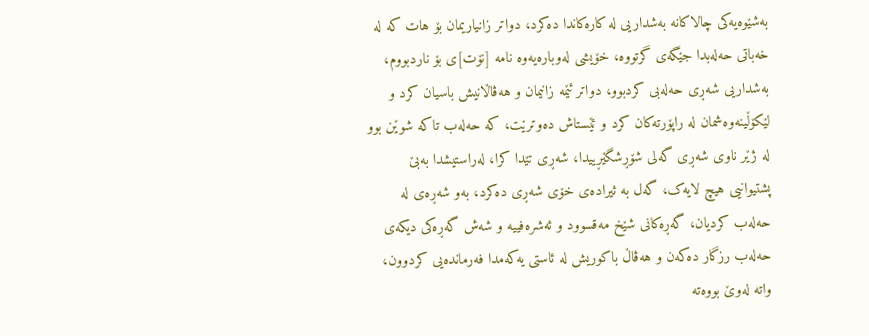بەشێوەیەکی چالاکانە بەشداریی لە کارەکاندا دەکرد، دواتر زانیاریمان بۆ هات کە لە خەباتی حەلەبدا جێگەی گرتووە، خۆیشی لەوبارەیەوە نامە [نۆت]ی بۆ ناردبووم، بەشداریی شەڕی حەلەبی کردبوو، دواتر ئێمە زانیمان و هەڤاڵانیش باسیان کرد و لێکۆڵینەوەشمان لە راپۆرتەکان کرد و ئێستاش دەوترێت، کە حەلەب تاکە شوێن بوو لە ژێر ناوی شەڕی گەلی شۆڕشگێڕییدا، شەڕی تێدا کرا، لەراستیشدا بەبێ پشتیوانیی هیچ لایەک، گەل بە ئیرادەی خۆی شەڕی دەکرد، بەو شەڕەی لە حەلەب کردیان، گەڕەکانی شێخ مەقسوود و ئەشرەفییە و شەش گەڕەکی دیکەی حەلەب رزگار دەکەن و هەڤاڵ باکوریش لە ئاستی یەکەمدا فەرماندەیی کردوون، واتە لەوێ بووەتە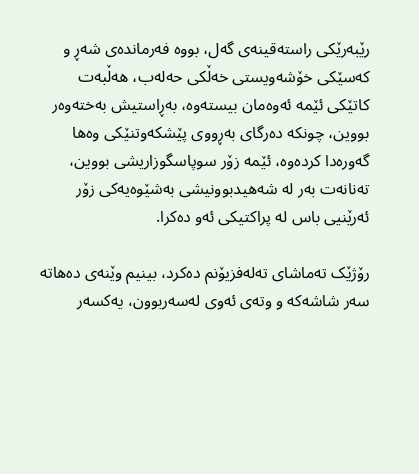رێبەرێکی راستەقینەی گەل، بووە فەرماندەی شەڕ و کەسێکی خۆشەویستی خەڵکی حەلەب، هەڵبەت کاتێکی ئێمە ئەوەمان بیستەوە، بەڕاستیش بەختەوەر بووین، چونکە دەرگای بەڕووی پێشکەوتنێکی وەها گەورەدا کردەوە، ئێمە زۆر سوپاسگوزاریشی بووین، تەنانەت بەر لە شەهیدبوونیشی بەشێوەیەکی زۆر ئەرێنیی باس لە پراکتیکی ئەو دەکرا.

رۆژێک تەماشای تەلەفزیۆنم دەکرد، بینیم وێنەی دەهاتە سەر شاشەکە و وتەی ئەوی لەسەربوون، یەکسەر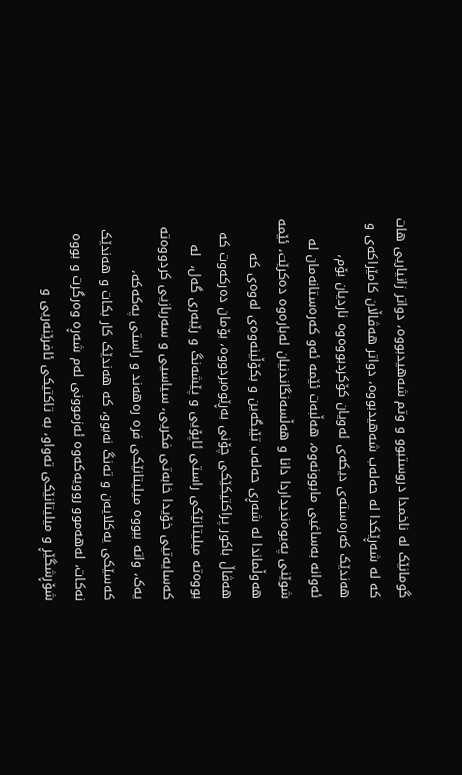گومانێک لە ناخمدا دروستبوو و وتم شەهیدبووە، دواتر زانیاریی هات کە لە شەڕێکدا لە حەلەب شەهیدبووە، دواتر هەڤاڵان کامێراکەی و هەندێک کەرەستەی دیکەی ئەویان کۆکردبووەوە ناردیان بۆم، ئەوانە بەساغیی مابوونەوە، هەڵبەت ئێمە ئەو کەرەستانەمان لە شوێنی پەیوەندیداردا دانا و هەڵسەنگاندنیان لەبارەوە دەکرێت، ئێمە هەوڵماندا لە شەڕی حەلەب تێبگەین و بکۆڵینەوەی لەوەی کە هەڤاڵ باکور پراکتیکێکی چۆنی بەڕێوەبردووە، بۆمان دەرکەوت کە بووەتە میلیتانێکی راستی ئاپۆیی و پێشەنگ و رێبەری گەل،  لە کەسایەتیی خۆیدا خابەتی فکریی، سیاسیی و سەربازیی کردووەتە یەک، واتە ببووە میلیتانێکی فرە رەهەند و راستی پەکەکە، کەسێکی یەکلایەن و تەنگ نەبوو، کە هەندێک کار بکات و هەندێک نەکات، لەهەموو روویەکەوە ئەزموونی لەم شەڕە وەرگرت و بووە شۆڕشگێڕ و میلیتانێکی تەواو، بە تاکتیکی ئافرێنەریی و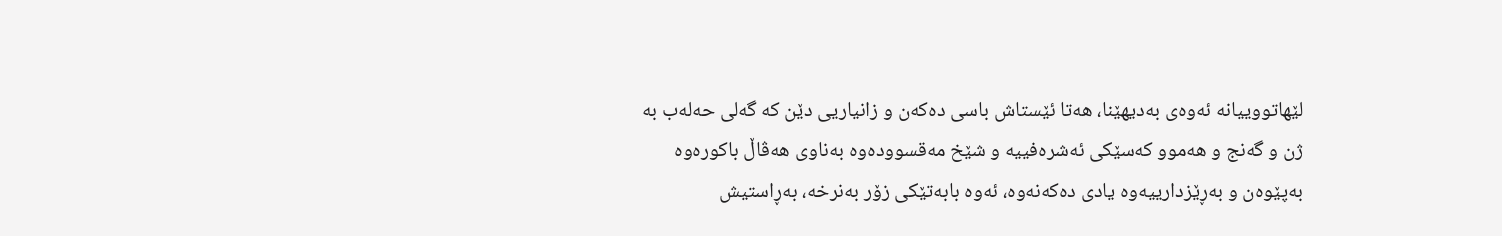لێهاتووییانە ئەوەی بەدیهێنا، هەتا ئێستاش باسی دەکەن و زانیاریی دێن کە گەلی حەلەب بە ژن و گەنج و هەموو کەسێکی ئەشرەفییە و شێخ مەقسوودەوە بەناوی هەڤاڵ باکورەوە بەپێوەن و بەڕێزدارییەوە یادی دەکەنەوە، ئەوە بابەتێکی زۆر بەنرخە، بەڕاستیش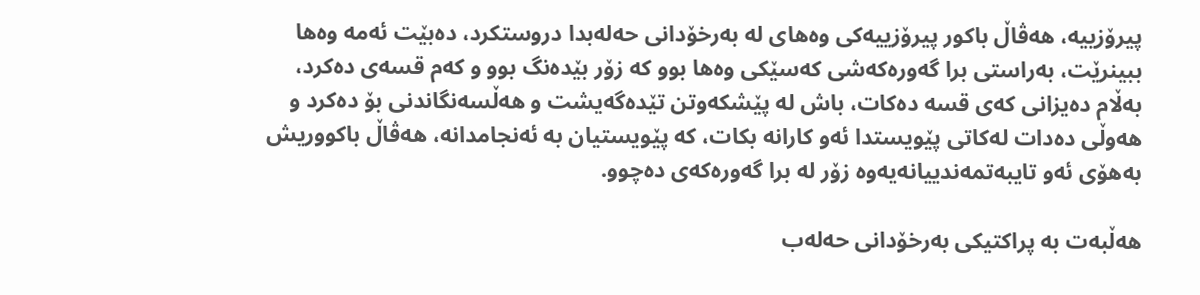پیرۆزییە، هەڤاڵ باکور پیرۆزییەکی وەهای لە بەرخۆدانی حەلەبدا دروستکرد، دەبێت ئەمە وەها ببینرێت، بەراستی برا گەورەکەشی کەسێکی وەها بوو کە زۆر بێدەنگ بوو و کەم قسەی دەکرد، بەڵام دەیزانی کەی قسە دەکات، باش لە پێشکەوتن تێدەگەیشت و هەڵسەنگاندنی بۆ دەکرد و هەوڵی دەدات لەکاتی پێویستدا ئەو کارانە بکات، کە پێویستیان بە ئەنجامدانە، هەڤاڵ باکووریش بەهۆی ئەو تایبەتمەندییانەیەوە زۆر لە برا گەورەکەی دەچوو.

هەڵبەت بە پراکتیکی بەرخۆدانی حەلەب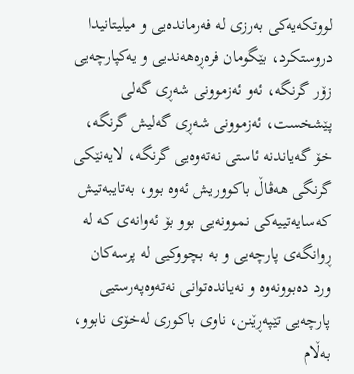لووتکەیەکی بەرزی لە فەرماندەیی و میلیتانیدا دروستکرد، بێگومان فرەڕەهەندیی و یەکپارچەیی زۆر گرنگە، ئەو ئەزموونی شەڕی گەلی پێشخست، ئەزموونی شەڕی گەلیش گرنگە، خۆ گەیاندنە ئاستی نەتەوەیی گرنگە، لایەنێکی گرنگی هەڤاڵ باکووریش ئەوە بوو، بەتایبەتیش کەسایەتییەکی نموونەیی بوو بۆ ئەوانەی کە لە ڕوانگەی پارچەیی و بە بچووکیی لە پرسەکان ورد دەبوونەوە و نەیاندەتوانی نەتەوەپەرستیی پارچەیی تێپەڕێنن، ناوی باکوری لەخۆی نابوو، بەڵام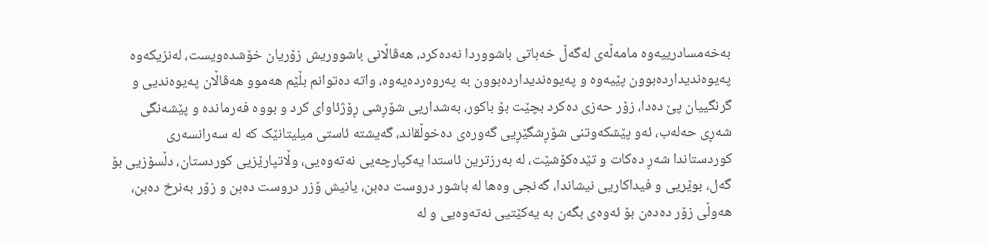بەخەمسادرییەوە مامەڵەی لەگەڵ خەباتی باشووردا نەدەکرد، هەڤاڵانی باشووریش زۆریان خۆشدەویست، لەنزیکەوە پەیوەندیداردەبوون پێیەوە و پەیوەندیداردەبوون بە پەروەردەیەوە، واتە دەتوانم بڵێم هەموو هەڤاڵان پەیوەندیی و گرنگییان پێ دەدا، زۆر حەزی دەکرد بچێت بۆ باکور، بەشداریی شۆڕشی ڕۆژئاوای کرد و بووە فەرماندە و پێشەنگی شەڕی حەلەب، ئەو پێشکەوتنی شۆڕشگێڕیی گەورەی دەخوڵقاند، گەیشتە ئاستی میلیتانێک کە لە سەرانسەری کوردستاندا شەڕ دەکات و تێدەکۆشێت، لە بەرزترین ئاستدا یەکپارچەیی نەتەوەیی، وڵاتپارێزیی کوردستان، دڵسۆزیی بۆ گەل، بوێریی و فیداکاریی نیشاندا، گەنجی وەها لە باشور دروست دەبن، یانیش ۆزر دروست دەبن و زۆر بەنرخ دەبن، هەوڵی زۆر دەدەن بۆ ئەوەی بگەن بە یەکێتیی نەتەوەیی و لە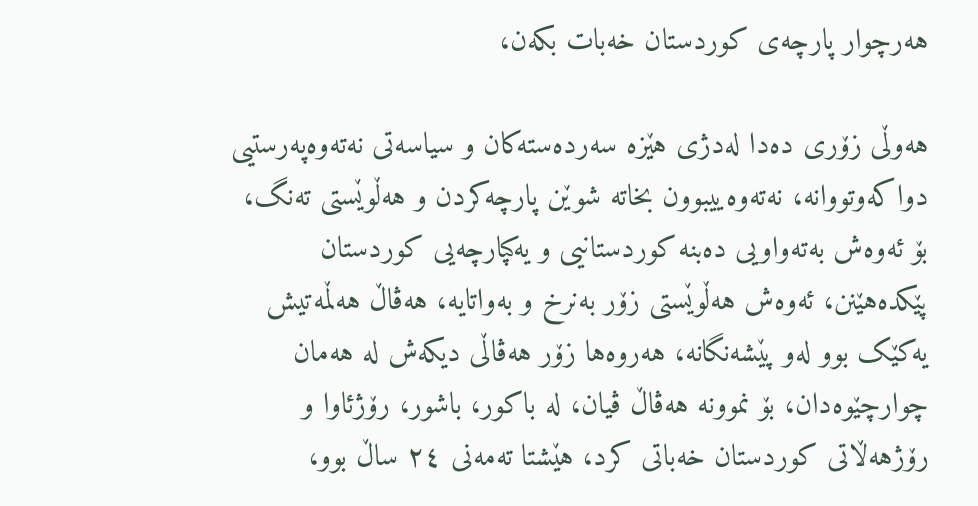هەرچوار پارچەی کوردستان خەبات بکەن،

هەوڵی زۆری دەدا لەدژی هێزە سەردەستەکان و سیاسەتی نەتەوەپەرستیی دواکەوتووانە، نەتەوەییبوون بخاتە شوێن پارچەکردن و هەڵوێستی تەنگ، بۆ ئەوەش بەتەواویی دەبنە کوردستانیی و یەکپارچەیی کوردستان پێکدەهێنن، ئەوەش هەڵوێستی زۆر بەنرخ و بەواتایە، هەڤاڵ هەڵمەتیش یەکێک بوو لەو پێشەنگانە، هەروەها زۆر هەڤاڵی دیکەش لە هەمان چوارچێوەدان، بۆ نموونە هەڤاڵ ڤیان، لە باکور، باشور، رۆژئاوا و رۆژهەڵاتی کوردستان خەباتی کرد، هێشتا تەمەنی ٢٤ ساڵ بوو،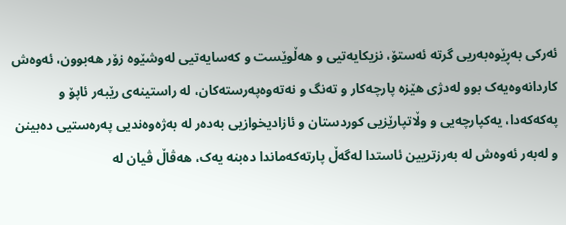ئەرکی بەڕێوەبەریی گرتە ئەستۆ، نزیکایەتیی و هەڵوێست و کەسایەتیی لەوشێوە زۆر هەبوون، ئەوەش کاردانەوەیەک بوو لەدژی هێزە پارچەکار و تەنگ و نەتەوەپەرستەکان، لە راستینەی رێبەر ئاپۆ و پەکەکەدا، یەکپارچەیی و وڵاتپارێزیی کوردستان و ئازادیخوازیی بەدەر لە بەژەوەندیی پەرەستیی دەبینن و لەبەر ئەوەش لە بەرزتریین ئاستدا لەگەڵ پارتەکەماندا دەبنە یەک، هەڤاڵ ڤیان لە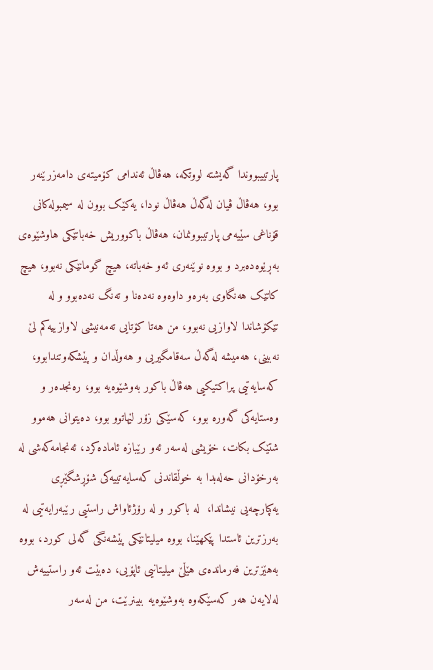پارتییبووندا گەیشتە لووتکە، هەڤاڵ ئەندامی کۆمیتەی دامەزرێنەر بوو، هەڤاڵ ڤیان لەگەڵ هەڤاڵ نودا، یەکێک بوون لە سیمبولەکانی قۆناغی سێیەمی پارتیبوونمان، هەڤاڵ باکووریش خەباتێکی هاوشێوەی بەڕێوەدەبرد و بووە نوێنەری ئەو خەباتە، هیچ گومانێکی نەبوو، هیچ کاتێک هەنگاوی بەرەو داوەوە نەدەنا و تەنگ نەدەبوو و لە تێکۆشاندا لاوازیی نەبوو، من هەتا کۆتایی تەمەنیشی لاوازییەکم لێ نەبینی، هەمیشە لەگەڵ سەقامگیریی و هەوڵدان و پێشکەوتندابوو، کەسایەتیی پراکتیکیی هەڤاڵ باکور بەوشێوەیە بوو، رەنجدەر و وەستایەکی گەورە بوو، کەسێکی زۆر لێهاتوو بوو، دەیتوانی هەموو شتێک بکات، خۆیشی لەسەر ئەو رێبازە ئامادەکرد، ئەنجامەکەشی لە بەرخۆدانی حەلەبدا بە خوڵقاندنی کەسایەتییەکی شۆڕشگێڕی یەکپارچەیی نیشاندا،  لە باکور و لە رۆژئاواش راستیی رێبەرایەتیی لە بەرزترین ئاستدا پێکهێنا، بووە میلیتانێکی پێشەنگی گەلی کورد، بووە بەهێزترین فەرماندەی هێڵێ میلیتانیی ئاپۆیی، دەبێت ئەو راستییەش لەلایەن هەر کەسێکەوە بەوشێوەیە ببینرێت، من لەسەر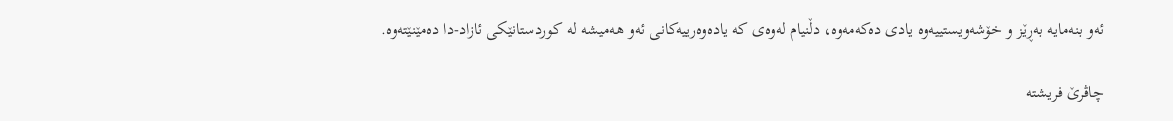ئەو بنەمایە بەڕێز و خۆشەویستییەوە یادی دەکەمەوە، دڵنیام لەوەی کە یادەوەرییەکانی ئەو هەمیشە لە کوردستانێکی ئازاد-دا دەمێنێتەوە.

چاڤرێ فریشتە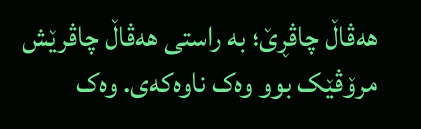هەڤاڵ چاڤڕێ؛ بە راستی هەڤاڵ چاڤرێش مرۆڤێک بوو وەک ناوەکەی. وەک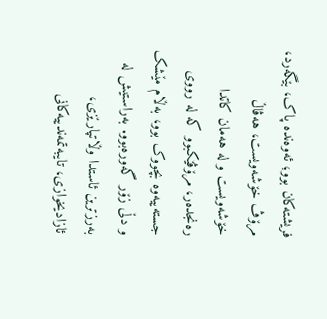فریشتەکان بوو؛ ئەوەندە پاک، بێگەرد، مرۆڤ خۆشەویست، هەڤاڵ خۆشەویست و لە هەمان کاتدا رەنجدەر، مرۆڤێکبوو کە لە رووی جستەییەوە بچووک بوو، بەڵام مێشک و دڵی زۆر گەورەبوو. بەراستیش لە بەرزترین ئاستدا وڵاتپارێزی، ئازادیخوازی، تایبەتمەندییەکانی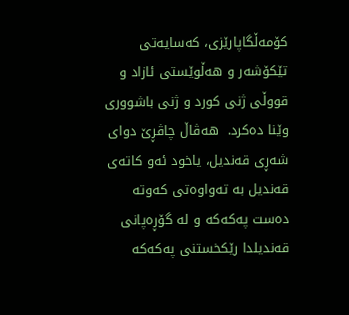کۆمەڵگاپارێزی، کەسایەتی تێکۆشەر و هەڵوێستی ئازاد و قووڵی ژنی کورد و ژنی باشووری وێنا دەکرد.  هەڤاڵ چاڤڕێ دوای شەڕی قەندیل، یاخود ئەو کاتەی قەندیل بە تەواوەتی کەوتە دەست پەکەکە و لە گۆڕەپانی قەندیلدا رێکخستنی پەکەکە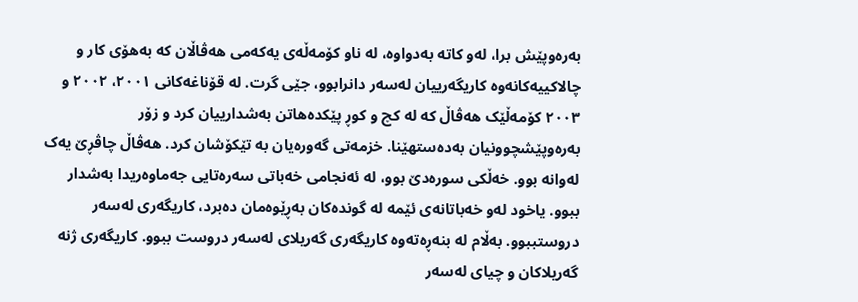بەرەوپێش برا، لەو کاتە بەدواوە، لە ناو کۆمەڵەی یەکەمی هەڤاڵان کە بەهۆی کار و چالاکییەکانەوە کاریگەرییان لەسەر دانرابوو، جێی گرت. لە قۆناغەکانی ٢٠٠١، ٢٠٠٢ و ٢٠٠٣ کۆمەڵێک هەڤاڵ کە لە کچ و کوڕ پێکدەهاتن بەشدارییان کرد و زۆر بەرەوپێشچوونیان بەدەستهێنا. خزمەتی گەورەیان بە تێکۆشان کرد. هەڤاڵ چاڤڕێ یەک لەوانە بوو. خەڵکی سورەدێ بوو، لە ئەنجامی خەباتی سەرەتایی جەماوەریدا بەشدار ببوو. یاخود لەو خەباتانەی ئێمە لە گوندەکان بەڕێوەمان دەبرد، کاریگەری لەسەر دروستببوو. بەڵام لە بنەڕەتەوە کاریگەری گەریلای لەسەر دروست ببوو. کاریگەری ژنە گەریلاکان و چیای لەسەر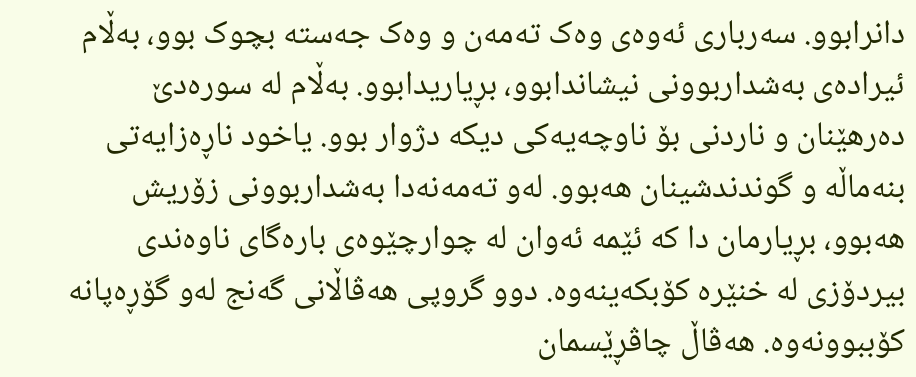دانرابوو. سەرباری ئەوەی وەک تەمەن و وەک جەستە بچوک بوو، بەڵام ئیرادەی بەشداربوونی نیشاندابوو، بڕیاریدابوو. بەڵام لە سورەدێ دەرهێنان و ناردنی بۆ ناوچەیەکی دیکە دژوار بوو. یاخود ناڕەزایەتی بنەماڵە و گوندندشینان هەبوو. لەو تەمەنەدا بەشداربوونی زۆریش هەبوو، بڕیارمان دا کە ئێمە ئەوان لە چوارچێوەی بارەگای ناوەندی بیردۆزی لە خنێرە کۆبکەینەوە. دوو گروپی هەڤاڵانی گەنج لەو گۆڕەپانە کۆببوونەوە. هەڤاڵ چاڤڕێسمان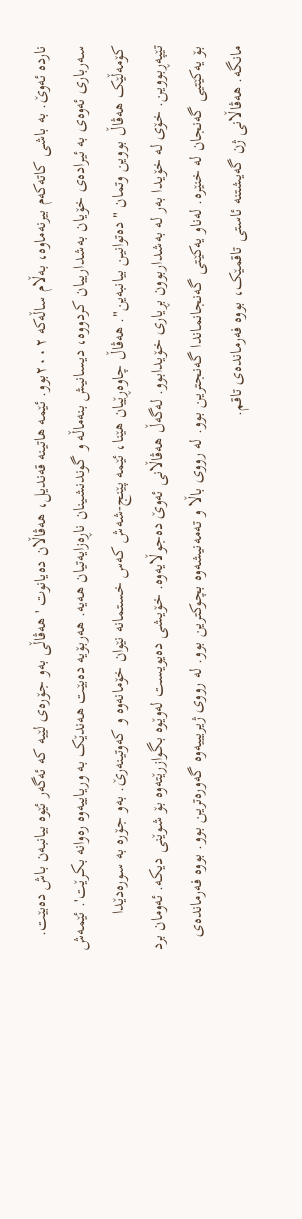ناردە ئەوێ. بە باشی کاتەکەم بیرنەماوە، بەڵام ساڵەکە ٢٠٠٢بوو. ئێمە هاتینە قەندیل، هەڤاڵان دەیانوت ' هەڤاڵی بەو جۆرەی لێیە کە ئەگەر ئێوە بیانبەن باش دەبێت. سەرباری ئەوەی بە ئیرادەی خۆیان بەشدارییان کردووە، دیسانیش بنەماڵە و گوندنشینان ناڕەزایەتیان هەیە. هەربۆیە دەبێت هەندێک بە وریاییەوە رەوانە بکرێت'. ئێمەش کۆمەڵێک هەڤاڵ بووین وتمان "دەتوانین بیانبەین". هەڤاڵ چاوەڕێیان هێنا، ئێمە پێنج-شەش کەس خستمانە نێوان خۆمانەوە و کەوتینەرێ. بەو جۆرە بە سورەدێدا تێپەڕبووین. خۆی لە خۆیدا بەر لە بەشداربوون بڕیاری خۆیدابوو. لەگەڵ هەڤاڵانی ئەوێ دەجوڵایەوە. خۆیشی دەیویست لەوێوە بگوازرێتەوە بۆ شوێنی دیکە. ئەومان برد بۆ یەکێتیی گەنجان لە خنێرە. لەناو یەکێتی گەنجانماندا گەنجترین بوو. لە رووی باڵا و تەمەنیشەوە بچوکترین بوو. لە رووی ژیریییەوە گەورەترین بوو. بووە فەرماندەی مانگە. هەڤاڵانی ژن گەیشتنە ئاستی تاقمێک، بووە فەرماندەی تاقم.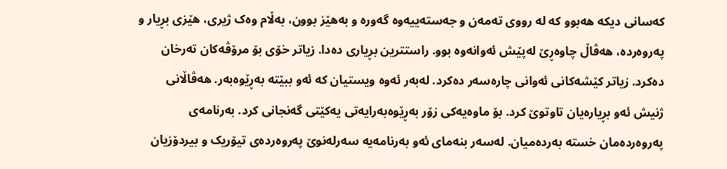کەسانی دیکە هەبوو کە لە رووی تەمەن و جەستەییەوە گەورە و بەهێز بوون، بەڵام وەک ژیری، هێزی بڕیار و پەروەردە، هەڤاڵ چاوەڕێ لەپێش ئەوانەوە بوو. راستترین بڕیاری دەدا. زیاتر خۆی بۆ مرۆڤەکان تەرخان دەکرد. زیاتر کێشەکانی ئەوانی چارەسەر دەکرد. لەبەر ئەوە ویستیان کە ئەو ببێتە بەڕێوەبەر. هەڤاڵانی ژنیش ئەو بڕیارەیان تاوتوێ کرد. بۆ ماوەیەکی زۆر بەڕێوەبەرایەتی یەکێتی گەنجانی کرد. بەرنامەی پەروەردەمان خستە بەردەمیان. لەسەر بنەمای ئەو بەرنامەیە سەرلەنوێ پەروەردەی تیۆریک و بیردۆزیان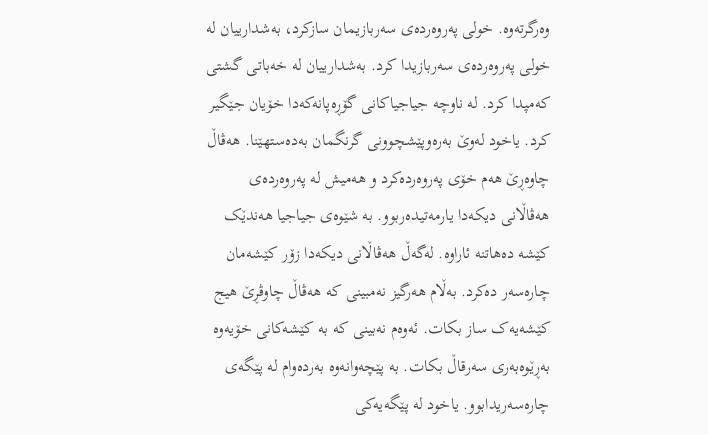وەرگرتەوە. خولی پەروەردەی سەربازیمان سازکرد، بەشدارییان لە خولی پەروەردەی سەربازیدا کرد. بەشدارییان لە خەباتی گشتی کەمپدا کرد. لە ناوچە جیاجیاکانی گۆڕەپانەکەدا خۆیان جێگیر کرد. یاخود لەوێ بەرەوپێشچوونی گرنگمان بەدەستهێنا. هەڤاڵ چاوەڕێ هەم خۆی پەروەردەکرد و هەمیش لە پەروەردەی هەڤاڵانی دیکەدا یارمەتیدەربوو. بە شێوەی جیاجیا هەندێک کێشە دەهاتنە ئاراوە. لەگەڵ هەڤاڵانی دیکەدا زۆر کێشەمان چارەسەر دەکرد. بەڵام هەرگیز نەمبینی کە هەڤاڵ چاوڤڕێ هیج کێشەیەک ساز بکات. ئەوەم نەبینی کە بە کێشەکانی خۆیەوە بەڕێوەبەری سەرقاڵ بکات. بە پێچەوانەوە بەردەوام لە پێگەی چارەسەریدابوو. یاخود لە پێگەیەکی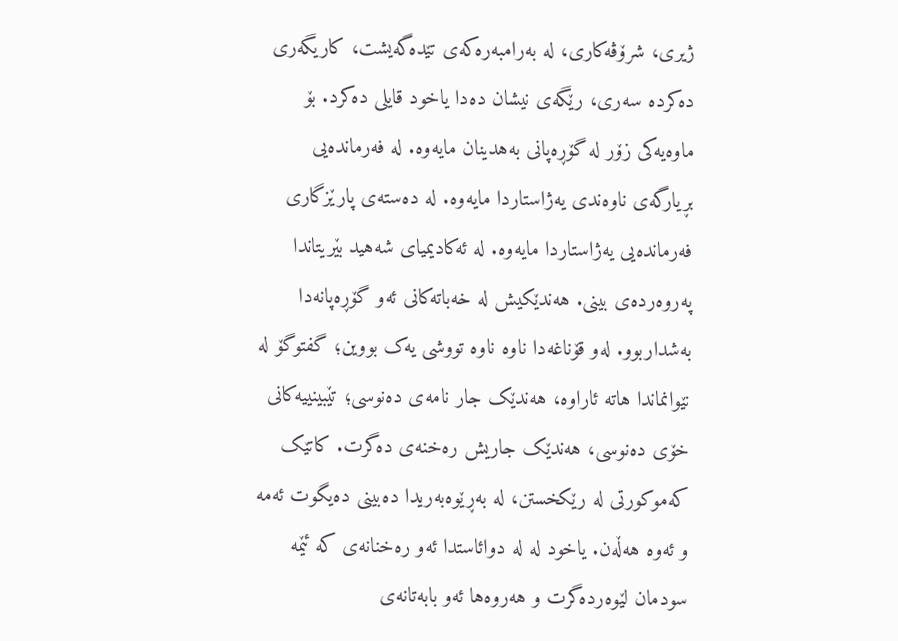ژیری، شرۆڤەکاری، لە بەرامبەرەکەی تێدەگەیشت، کاریگەری دەکردە سەری، رێگەی نیشان دەدا یاخود قایلی دەکرد. بۆ ماوەیەکی زۆر لە گۆڕەپانی بەهدینان مایەوە. لە فەرماندەیی بڕیارگەی ناوەندی یەژاستاردا مایەوە. لە دەستەی پارێزگاری فەرماندەیی یەژاستاردا مایەوە. لە ئەکادیمیای شەهید بێریتاندا پەروەردەی بینی. هەندێکیش لە خەباتەکانی ئەو گۆڕەپانەدا بەشداربوو. لەو قۆناغەدا ناوە ناوە تووشی یەک بووین؛ گفتوگۆ لە نێوانماندا هاتە ئاراوە، هەندێک جار نامەی دەنوسی؛ تێبینییەکانی خۆی دەنوسی، هەندێک جاریش رەخنەی دەگرت. کاتێک کەموکورتی لە رێکخستن، لە بەڕێوەبەریدا دەبینی دەیگوت ئەمە و ئەوە هەڵەن. یاخود لە لە دوائاستدا ئەو رەخنانەی کە ئێمە سودمان لێوەردەگرت و هەروەها ئەو بابەتانەی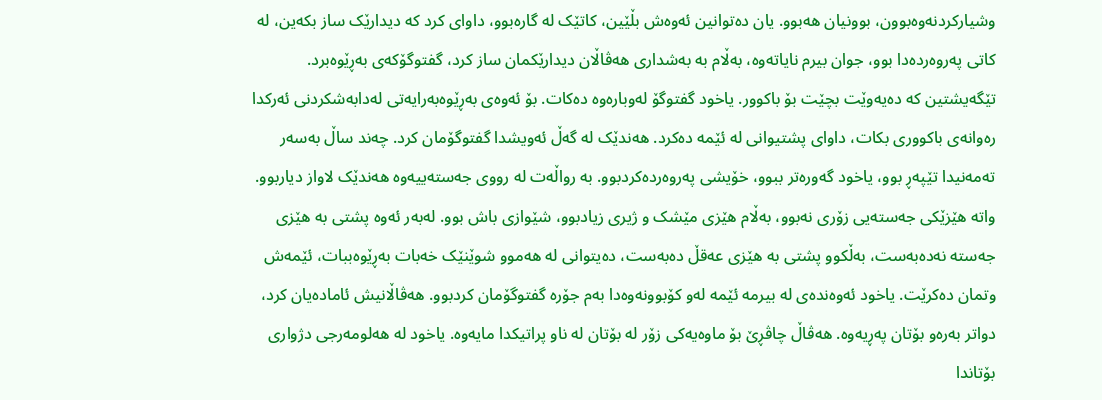وشیارکردنەوەبوون، بوونیان هەبوو. یان دەتوانین ئەوەش بڵێین، کاتێک لە گارەبوو، داوای کرد کە دیدارێک ساز بکەین، لە کاتی پەروەردەدا بوو، جوان بیرم نایاتەوە، بەڵام بە بەشداری هەڤاڵان دیدارێکمان ساز کرد، گفتوگۆکەی بەڕێوەبرد. تێگەیشتین کە دەیەوێت بچێت بۆ باکوور. یاخود گفتوگۆ لەوبارەوە دەکات. بۆ ئەوەی بەڕێوەبەرایەتی لەدابەشکردنی ئەرکدا رەوانەی باکووری بکات، داوای پشتیوانی لە ئێمە دەکرد. هەندێک لە گەڵ ئەویشدا گفتوگۆمان کرد. چەند ساڵ بەسەر تەمەنیدا تێپەڕ بوو، یاخود گەورەتر ببوو، خۆیشی پەروەردەکردبوو. بە رواڵەت لە رووی جەستەییەوە هەندێک لاواز دیاربوو. واتە هێزێکی جەستەیی زۆری نەبوو، بەڵام هێزی مێشک و ژیری زیادبوو، شێوازی باش بوو. لەبەر ئەوە پشتی بە هێزی جەستە نەدەبەست، بەڵکوو پشتی بە هێزی عەقڵ دەبەست، دەیتوانی لە هەموو شوێنێک خەبات بەڕێوەببات، ئێمەش وتمان دەکرێت. یاخود ئەوەندەی لە بیرمە ئێمە لەو کۆبوونەوەدا بەم جۆرە گفتوگۆمان کردبوو. هەڤاڵانیش ئامادەیان کرد، دواتر بەرەو بۆتان پەڕیەوە. هەڤاڵ چاڤڕێ بۆ ماوەیەکی زۆر لە بۆتان لە ناو پراتیکدا مایەوە. یاخود لە هەلومەرجی دژواری بۆتاندا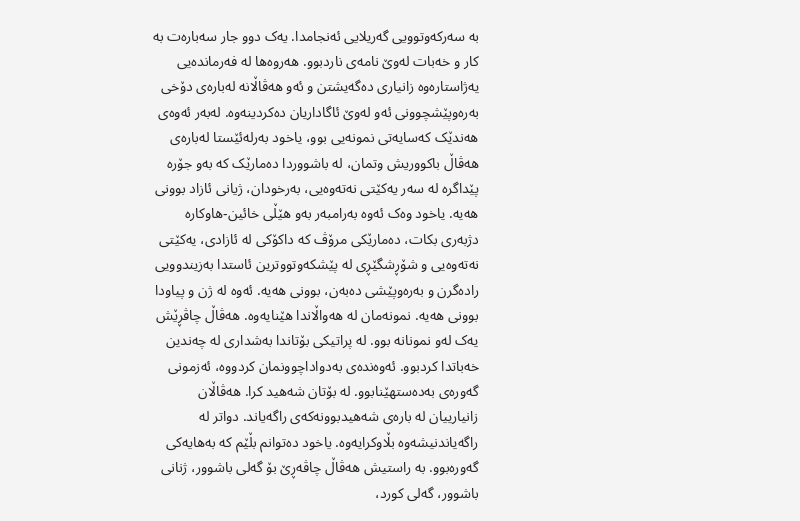بە سەرکەوتوویی گەریلایی ئەنجامدا. یەک دوو جار سەبارەت بە کار و خەبات لەوێ نامەی ناردبوو. هەروەها لە فەرماندەیی یەژاستارەوە زانیاری دەگەیشتن و ئەو هەڤاڵانە لەبارەی دۆخی بەرەوپێشچوونی ئەو لەوێ ئاگاداریان دەکردینەوە. لەبەر ئەوەی هەندێک کەسایەتی نمونەیی بوو، یاخود بەرلەئێستا لەبارەی هەڤاڵ باکووریش وتمان، لە باشووردا دەمارێک کە بەو جۆرە پێداگرە لە سەر یەکێتی نەتەوەیی، بەرخودان، ژیانی ئازاد بوونی هەیە. یاخود وەک ئەوە بەرامبەر بەو هێڵی خائین-هاوکارە دژبەری بکات، دەمارێکی مرۆڤ کە داکۆکی لە ئازادی، یەکێتی نەتەوەیی و شۆڕشگێڕی لە پێشکەوتووترین ئاستدا بەزیندوویی رادەگرن و بەرەوپێشی دەبەن، بوونی هەیە. ئەوە لە ژن و پیاودا بوونی هەیە. نمونەمان لە هەواڵاندا هێنایەوە. هەڤاڵ چاڤڕێش یەک لەو نمونانە بوو. لە پراتیکی بۆتاندا بەشداری لە چەندین خەباتدا کردبوو. ئەوەندەی بەدواداچوونمان کردووە، ئەزمونی گەورەی بەدەستهێنابوو. لە بۆتان شەهید کرا. هەڤاڵان زانیارییان لە بارەی شەهیدبوونەکەی راگەیاند. دواتر لە راگەیاندنیشەوە بڵاوکرایەوە. یاخود دەتوانم بڵێم کە بەهایەکی گەورەبوو. بە راستیش هەڤاڵ چاڤەڕێ بۆ گەلی باشوور، ژنانی باشوور، گەلی کورد،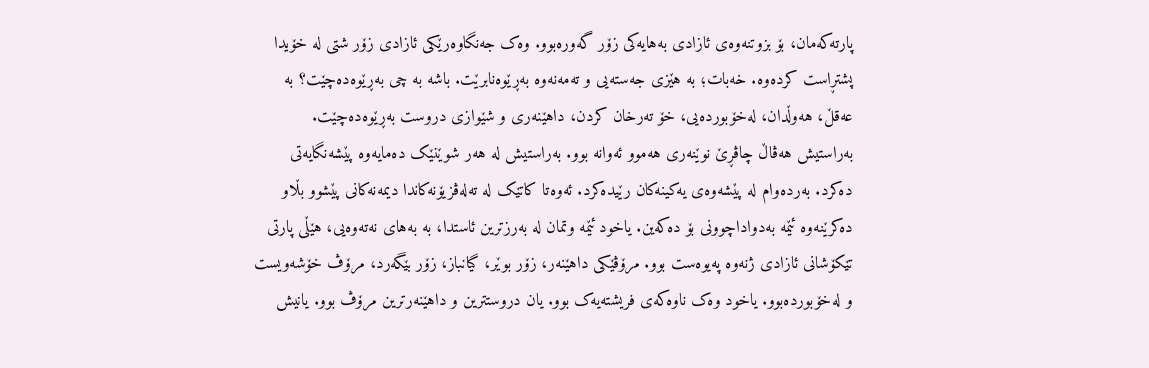پارتەکەمان، بۆ بزوتنەوەی ئازادی بەهایەکی زۆر گەورەبوو. وەک جەنگاوەرێکی ئازادی زۆر شتی لە خۆیدا پشتڕاست کردەوە. خەبات؛ بە هێزی جەستەیی و تەمەنەوە بەڕێوەنابرێت. باشە بە چی بەڕێوەدەچێت؟ بە عەقڵ، هەوڵدان، لەخۆبوردەیی، خۆ تەرخان کردن، داهێنەری و شێوازی دروست بەڕێوەدەچێت. بەراستیش هەڤاڵ چاڤڕێ نوێنەری هەموو ئەوانە بوو. بەراستیش لە هەر شوێنێک دەمایەوە پێشەنگایەتی دەکرد. بەردەوام لە پێشەوەی یەکینەکان رێیدەکرد. ئەوەتا کاتێک لە تەلەڤزیۆنەکاندا دیمەنەکانی پێشوو بڵاو دەکرێنەوە ئێمە بەدواداچوونی بۆ دەکەین. یاخود ئێمە وتمان لە بەرزترین ئاستدا، بە بەهای نەتەوەیی، هێڵی پارتی تێکۆشانی ئازادی ژنەوە پەیوەست بوو. مرۆڤێکی داهێنەر، زۆر بوێر، گیانباز، زۆر بێگەرد، مرۆڤ خۆشەویست و لەخۆبوردەبوو. یاخود وەک ناوەکەی فریشتەیەک بوو. یان دروستترین و داهێنەرترین مرۆڤ بوو. یانیش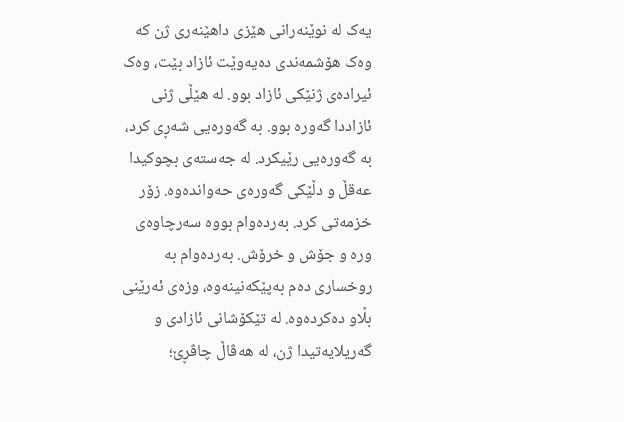یەک لە نوێنەرانی هێزی داهێنەری ژن کە وەک هۆشمەندی دەیەوێت ئازاد بێت، وەک ئیرادەی ژنێکی ئازاد بوو. لە هێڵی ژنی ئازاددا گەورە بوو. بە گەورەیی شەڕی کرد، بە گەورەیی رێیکرد. لە جەستەی بچوکیدا عەقڵ و دڵێکی گەورەی حەواندەوە. زۆر خزمەتی کرد. بەردەوام بووە سەرچاوەی ورە و جۆش و خرۆش. بەردەوام بە روخساری دەم بەپێکەنینەوە، وزەی ئەرێنی بڵاو دەکردەوە. لە تێکۆشانی ئازادی و گەریلایەتیدا ژن، لە هەڤاڵ چاڤڕێ؛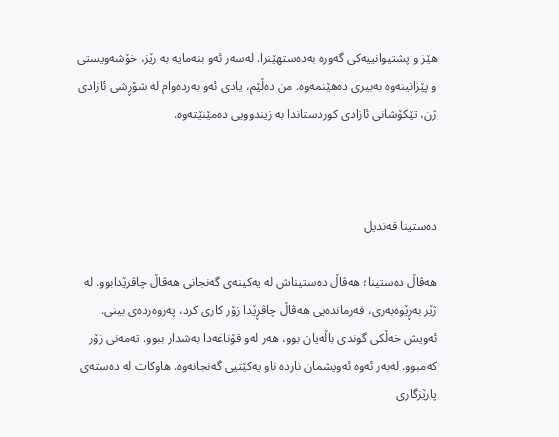هێز و پشتیوانییەکی گەورە بەدەستهێنرا. لەسەر ئەو بنەمایە بە رێز، خۆشەویستی و پێزانینەوە بەبیری دەهێنمەوە. من دەڵێم، یادی ئەو بەردەوام لە شۆڕشی ئازادی ژن، تێکۆشانی ئازادی کوردستاندا بە زیندوویی دەمێنێتەوە.



دەستینا قەندیل

هەڤاڵ دەستینا؛ هەڤاڵ دەستیناش لە یەکینەی گەنجانی هەڤاڵ چاڤرێدابوو. لە ژێر بەڕێوەبەری، فەرماندەیی هەڤاڵ چاڤڕێدا زۆر کاری کرد، پەروەردەی بینی. ئەویش خەڵکی گوندی باڵەیان بوو، هەر لەو قۆناغەدا بەشدار ببوو. تەمەنی زۆر کەمبوو. لەبەر ئەوە ئەویشمان ناردە ناو یەکێتیی گەنجانەوە. هاوکات لە دەستەی پارێزگاری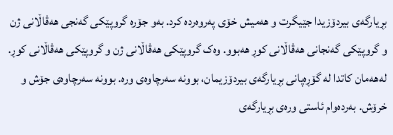بڕیارگەی بیردۆزیدا جێیگرت و هەمیش خۆی پەروەردە کرد. بەو جۆرە گروپێکی گەنجی هەڤاڵانی ژن و گروپێکی گەنجانی هەڤاڵانی کوڕ هەبوو. وەک گروپێکی هەڤاڵانی ژن و گروپێکی هەڤاڵانی کوڕ. لەهەمان کاتدا لە گۆڕەپانی بڕیارگەی بیردۆزیمان، بوونە سەرچاوەی ورە. بوونە سەرچاوەی جۆش و خرۆش. بەردەوام ئاستی ورەی بڕیارگەی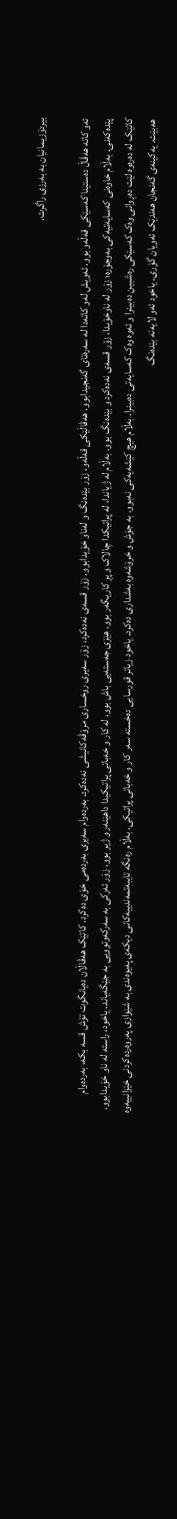بیردۆزیمانیان بە بەرزی راگرت.

ئەو کاتە هەڤاڵ دەستینا کەسێکی قەڵەو بوو. ئەویش لەو کاتەدا لە سەرەتای گەنجیدابوو. هەڤاڵێکی قەڵەو، زۆر بێدەنگ و لەناو خۆیدابوو. زۆر قسەی نەدەکرد، زۆر سەیری روخساری مرۆڤەکانیشی نەدەکرد. بەردەوام سەیری بەردەمی خۆی دەکرد. کاتێک هەڤاڵان دەیانگوت تۆش قسە بکە، بەردەوام پێدەکەنی. بەڵام خاوەنی کەسایەتیەکی بەوجۆرە؛ زۆر لە ناوخۆیدا، زۆر قسەی نەدەکرد و بێدەنگ بوو. بەڵام لە ژیاندا، لە پراتیکدا چالاک و پڕ کاریگەر بوو. هێزی جەستەیی باش بوو. لە کار و خەباتی پراتیکیدا داهێنەر و ژیر بوو. زۆر ئەرکی بە سەرکەوتوویی بە جێگەیاند. یاخود، راستە لە ناو خۆیدابوو. کاتێک لە دەرەوە لێت دەڕوانی وەک کەسێکی رەشبین دەبینرا و ئەوە وەک کەسایەتی دەبینرا. بەڵام هیچ کێشەیەکی نەبوو. بە جۆش و خرۆشەوە بەشداری دەکرد. یاخود زیاتر قورسایی دەخستە سەر کار و خەباتی پراتیکی. بەڵام رەنگە تایبەتمەندییەکانی دیکەی پەیوەندی بە شێوازی پەروەردەکردنی خێزانییەوە هەبێت. یەکینەی گەنجان هەندێک ئەویان گۆری. یاخود ئەو لایەنە بێدەنگ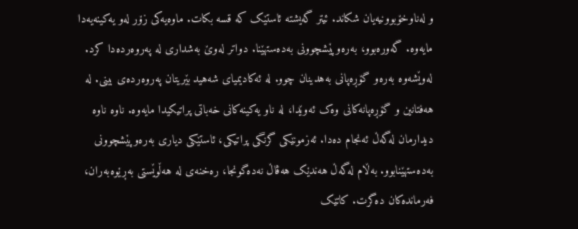و لەناوخۆبوونیەیان شکاند. ئیتر گەیشتە ئاستێک کە قسە بکات. ماوەیەکی زۆر لەو یەکینەیەدا مایەوە. گەورەبوو، بەرەوپێشچوونی بەدەستهێنا. دواتر لەوێ بەشداری لە پەروەردەدا کرد. لەوێشەوە بەرەو گۆڕەپانی بەهدینان چوو. لە ئەکادیمیای شەهید بێریتان پەروەردەی بینی. لە هەفتانین و گۆڕەپانەکانی وەک ئەوێدا، لە ناو یەکینەکانی خەباتی پراتیکیدا مایەوە. ناوە ناوە دیدارمان لەگەڵ ئەنجام دەدا. ئەزمونێکی گرنگی پراتیکی، ئاستێکی دیاری بەرەوپێشچوونی بەدەستهێنابوو. بەڵام لەگەڵ هەندێک هەڤاڵ نەدەگونجا، رەخنەی لە هەڵوێستی بەڕێوەبەران، فەرماندەکان دەگرت. کاتێک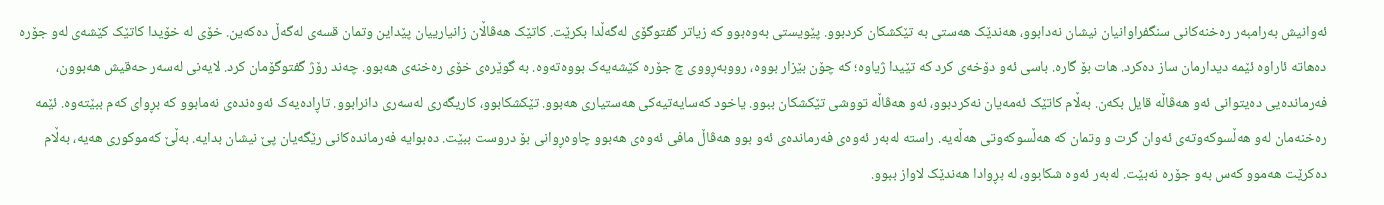ئەوانیش بەرامبەر رەخنەکانی سنگفراوانیان نیشان نەدابوو، هەندێک هەستی بە تێکشکان کردبوو. پێویستی بەوەبوو کە زیاتر گفتوگۆی لەگەڵدا بکرێت. کاتێک هەڤاڵان زانیارییان پێداین وتمان قسەی لەگەڵ دەکەین. خۆی لە خۆیدا کاتێک کێشەی لەو جۆرە دەهاتە ئاراوە ئێمە دیدارمان ساز دەکرد. هات بۆ گارە. باسی ئەو دۆخەی کرد کە تێیدا ژیاوە؛ کە چۆن بێزار بووە، رووبەڕووی چ جۆرە کێشەیەک بووەتەوە. بە گوێرەی خۆی رەخنەی هەبوو. چەند رۆژ گفتوگۆمان کرد. لایەنی لەسەر حەقیش هەبوون، فەرماندەیی دەیتوانی ئەو هەڤاڵە قایل بکەن. بەڵام کاتێک ئەمەیان نەکردبوو، ئەو هەڤاڵە تووشی تێکشکان ببوو. یاخود کەسایەتیەکی هەستیاری هەبوو. تێکشکابوو، کاریگەری لەسەری دانرابوو. تاڕادەیەک ئەوەندەی نەمابوو کە بڕوای کەم ببێتەوە. ئێمە رەخنەمان لەو هەڵسوکەوتەی ئەوان گرت و وتمان کە هەڵسوکەوتی هەڵەیە. راستە لەبەر ئەوەی فەرماندەی ئەو بوو هەڤاڵ مافی ئەوەی هەبوو چاوەڕوانی بۆ دروست ببێت. دەبوایە فەرماندەکانی رێگەیان پێ نیشان بدایە. بەڵێ کەموکوری هەیە، بەڵام دەکرێت هەموو کەس بەو جۆرە نەبێت. لەبەر ئەوە شکابوو، لە بڕوادا هەندێک لاواز ببوو.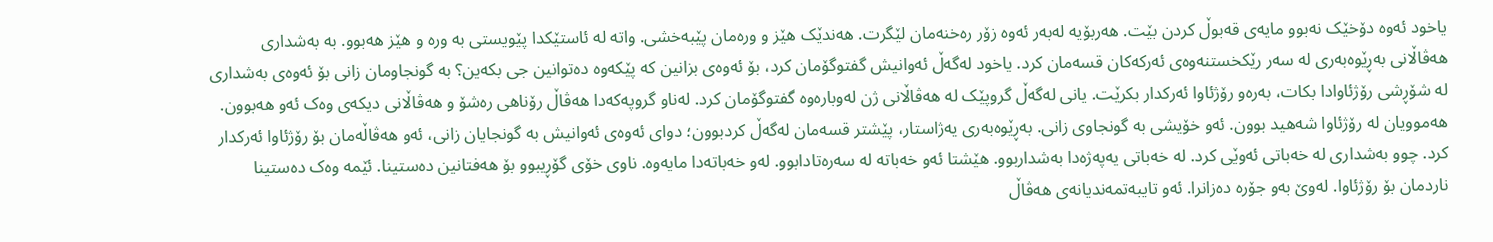یاخود ئەوە دۆخێک نەبوو مایەی قەبوڵ کردن بێت. هەربۆیە لەبەر ئەوە زۆر رەخنەمان لێگرت. هەندێک هێز و ورەمان پێبەخشی. واتە لە ئاستێکدا پێویستی بە ورە و هێز هەبوو. بە بەشداری هەڤاڵانی بەڕێوەبەری لە سەر رێکخستنەوەی ئەرکەکان قسەمان کرد. یاخود لەگەڵ ئەوانیش گفتوگۆمان کرد، بۆ ئەوەی بزانین کە پێکەوە دەتوانین جی بکەین؟ بە گونجاومان زانی بۆ ئەوەی بەشداری لە شۆڕشی رۆژئاوادا بکات، بەرەو رۆژئاوا ئەرکدار بکرێت. یانی لەگەڵ گروپێک لە هەڤاڵانی ژن لەوبارەوە گفتوگۆمان کرد. لەناو گروپەکەدا هەڤاڵ رۆناهی رەشۆ و هەڤاڵانی دیکەی وەک ئەو هەبوون. هەموویان لە رۆژئاوا شەهید بوون. ئەو خۆیشی بە گونجاوی زانی. بەڕێوەبەری یەژاستار، پێشتر قسەمان لەگەڵ کردبوون؛ دوای ئەوەی ئەوانیش بە گونجایان زانی، ئەو هەڤاڵەمان بۆ رۆژئاوا ئەرکدار کرد. چوو بەشداری لە خەباتی ئەوێی کرد. لە خەباتی یەپەژەدا بەشداربوو. هێشتا ئەو خەباتە لە سەرەتادابوو. لەو خەباتەدا مایەوە. ناوی خۆی گۆڕیبوو بۆ هەفتانین دەستینا. ئێمە وەک دەستینا ناردمان بۆ رۆژئاوا. لەوێ بەو جۆرە دەزانرا. ئەو تایبەتمەندیانەی هەڤاڵ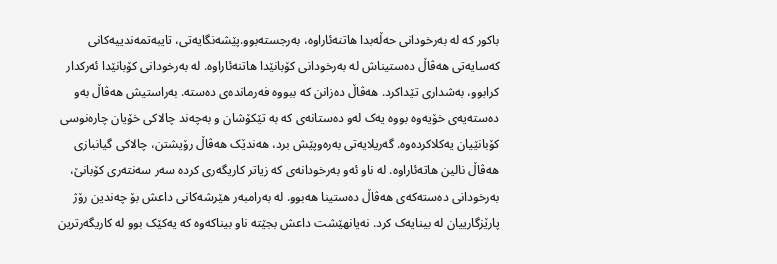باکور کە لە بەرخودانی حەڵەبدا هاتنەئاراوە، بەرجستەبوو.پێشەنگایەتی، تایبەتمەندییەکانی کەسایەتی هەڤاڵ دەستیناش لە بەرخودانی کۆبانێدا هاتنەئاراوە. لە بەرخودانی کۆبانێدا ئەرکدار کرابوو، بەشداری تێداکرد. هەڤاڵ دەزانن کە ببووە فەرماندەی دەستە. بەراستیش هەڤاڵ بەو دەستەیەی خۆیەوە بووە یەک لەو دەستانەی کە بە تێکۆشان و بەچەند چالاکی خۆیان چارەنوسی کۆبانێیان یەکلاکردەوە. گەریلایەتی بەرەوپێش برد، هەندێک هەڤاڵ رۆیشتن، چالاکی گیانبازی هەڤاڵ نالین هاتەئاراوە. لە ناو ئەو بەرخودانەی کە زیاتر کاریگەری کردە سەر سەنتەری کۆبانێ، بەرخودانی دەستەکەی هەڤاڵ دەستینا هەبوو. لە بەرامبەر هێرشەکانی داعش بۆ چەندین رۆژ پارێزگارییان لە بینایەک کرد. نەیانهێشت داعش بجێتە ناو بیناکەوە کە یەکێک بوو لە کاریگەرترین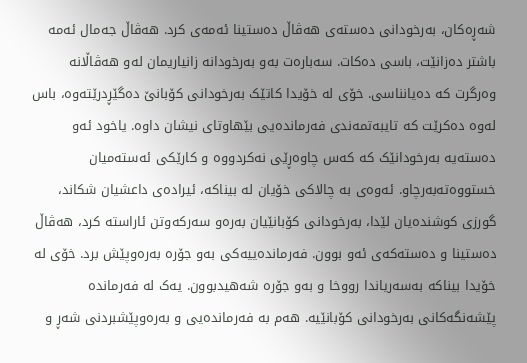شەڕەکان، بەرخودانی دەستەی هەڤاڵ دەستینا ئەمەی کرد. هەڤاڵ جەمال ئەمە باشتر دەزانێت، باسی دەکات. سەبارەت بەو بەرخودانە زانیاریمان لەو هەڤاڵانە وەرگرت کە دەیانناسی. خۆی لە خۆیدا کاتێک بەرخودانی کۆبانێ دەگێڕدرێتەوە، باس لەوە دەکرێت کە تایبەتمەندی فەرماندەیی بێهاوتای نیشان داوە. یاخود ئەو دەستەیە بەرخودانێک کە کەس چاوەڕێی نەکردووە و کارێکی ئەستەمیان خستووەتەبەرچاو. ئەوەی بە چالاکی خۆیان لە بیناکە، ئیرادەی داعشیان شکاند، گورزی کوشندەیان لێدا، بەرخودانی کۆبانێیان بەرەو سەرکەوتن ئاراستە کرد، هەڤاڵ دەستینا و دەستەکەی ئەو بوون. فەرماندەییەکی بەو جۆرە بەرەوپێش برد. خۆی لە خۆیدا بیناکە بەسەریاندا رووخا و بەو جۆرە شەهیدبوون. یەک لە فەرماندە پێشەنگەکانی بەرخودانی کۆبانێیە. هەم بە فەرماندەیی و بەرەوپێشبردنی شەڕ و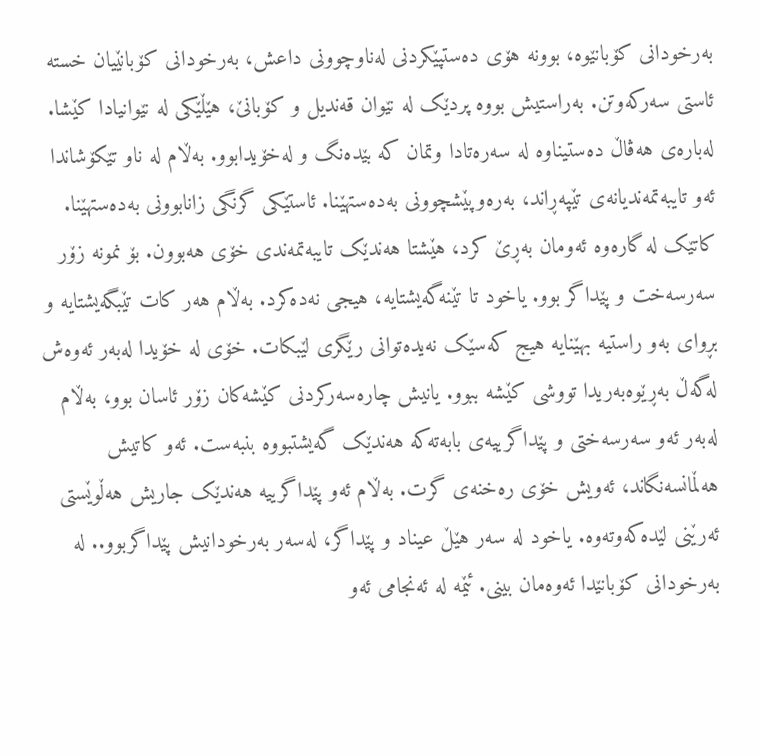بەرخودانی کۆبانێوە، بوونە هۆی دەستپێکردنی لەناوچوونی داعش، بەرخودانی کۆبانێیان خستە ئاستی سەرکەوتن. بەراستیش بووە پردێک لە نێوان قەندیل و کۆبانێ، هێڵێکی لە نێوانیادا کێشا. لەبارەی هەڤاڵ دەستیناوە لە سەرەتادا وتمان کە بێدەنگ و لەخۆیدابوو. بەڵام لە ناو تێکۆشاندا ئەو تایبەتمەندیانەی تێپەڕاند، بەرەوپێشچوونی بەدەستهێنا. ئاستێکی گرنگی زانابوونی بەدەستهێنا. کاتێک لە گارەوە ئەومان بەڕێ کرد، هێشتا هەندێک تایبەتمەندی خۆی هەبوون. بۆ نمونە زۆر سەرسەخت و پێداگر بوو. یاخود تا تێنەگەیشتایە، هیجی نەدەکرد. بەڵام هەر کات تێبگەیشتایە و بڕوای بەو راستیە بهێنایە هیج کەسێک نەیدەتوانی رێگری لێبکات. خۆی لە خۆیدا لەبەر ئەوەش لەگەڵ بەڕێوەبەریدا تووشی کێشە ببوو. یانیش چارەسەرکردنی کێشەکان زۆر ئاسان بوو، بەڵام لەبەر ئەو سەرسەختی و پێداگرییەی بابەتەکە هەندێک گەیشتبووە بنبەست. ئەو کاتیش هەڵمانسەنگاند، ئەویش خۆی رەخنەی گرت. بەڵام ئەو پێداگرییە هەندێک جاریش هەڵوێستی ئەرێنی لێدەکەوتەوە. یاخود لە سەر هێڵ عیناد و پێداگر، لەسەر بەرخودانیش پێداگربوو.. لە بەرخودانی کۆبانێدا ئەوەمان بینی. ئێمە لە ئەنجامی ئەو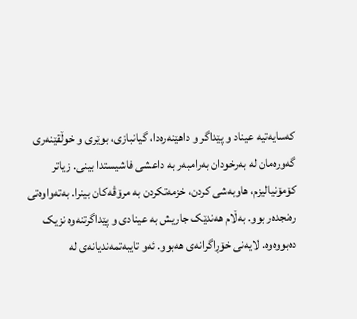کەسایەتیە عیناد و پێداگر و داهێنەرەدا، گیانبازی، بوێری و خوڵقێنەری گەورەمان لە بەرخودان بەرامبەر بە داعشی فاشیستدا بینی. زیاتر کۆمۆنیالیزم، هاوبەشی کردن، خزمەتکردن بە مرۆڤەکان بینرا. بەتەواوەتی رەنجدەر بوو. بەڵام هەندێک جاریش بە عینادی و پێداگرتنەوە نزیک دەبووەوە. لایەنی خۆڕاگرانەی هەبوو. ئەو تایبەتمەندیانەی لە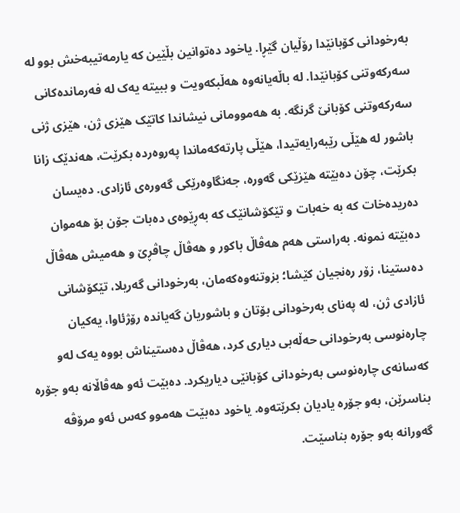بەرخودانی کۆبانێدا رۆڵیان گێڕا. یاخود دەتوانین بڵێین کە یارمەتیبەخش بوو لە سەرکەوتنی کۆبانێدا. لە باڵەیانەوە هەڵبکەویت و ببیتە یەک لە فەرماندەکانی سەرکەوتنی کۆبانێ گرنگە. بە هەموومانی نیشاندا کاتێک هێزی ژن، هێزی ژنی باشور لە هێڵی رێبەرایەتیدا، هێڵی پارتەکەماندا پەروەردە بکرێت، هەندێک زانا بکرێت، چۆن دەبێتە هێزێکی گەورە، جەنگاوەرێکی گەورەی ئازادی. دەیسان دەریدەخات کە بە خەبات و تێکۆشانێک کە بەڕێوەی دەبات جۆن بۆ هەموان دەبێتە نمونە. بەراستی هەم هەڤاڵ باکور و هەڤاڵ چاڤڕێ و هەمیش هەڤاڵ دەستینا، زۆر رەنجیان کێشا؛ بزوتنەوەکەمان، بەرخودانی گەریلا، تێکۆشانی ئازادی ژن، لە پەنای بەرخودانی بۆتان و باشوریان گەیاندە رۆژئاوا، یەکیان چارەنوسی بەرخودانی حەڵەبی دیاری کرد، هەڤاڵ دەستیناش بووە یەک لەو کەسانەی چارەنوسی بەرخودانی کۆبانێی دیاریکرد. دەبێت ئەو هەڤاڵانە بەو جۆرە بناسرێن، بەو جۆرە یادیان بکرێتەوە. یاخود دەبێت هەموو کەس ئەو مرۆڤە گەورانە بەو جۆرە بناسێت.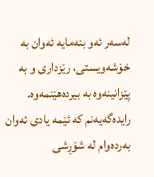لەسەر ئەو بنەمایە ئەوان بە خۆشەویستی، رێزداری و بە پێزانینەوە بە بیردەهێنمەوە. رایدەگەیەنم کە ئێمە یادی ئەوان بەردەوام لە شۆڕشی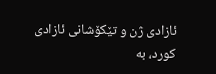ئازادی ژن و تێکۆشانی ئازادی کورد، بە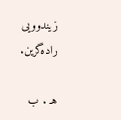زیندوویی رادەگرین.

هـ . ب